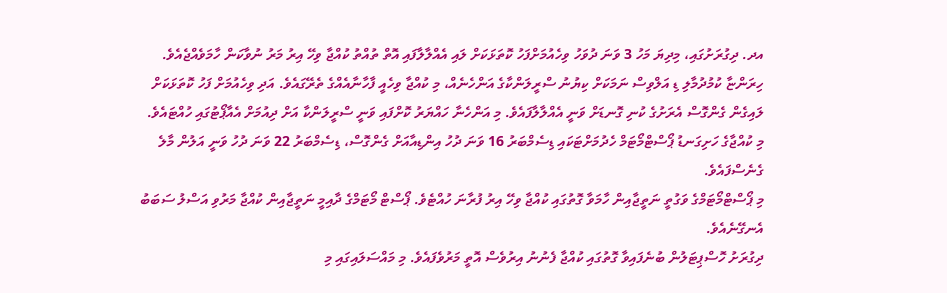އދ. ދިގުރަށުގައި، މިދިޔަ މަހު 3 ވަނަ ދުވަހު ވިހެއުމަށްފަހު ކޮތަޅަކަށް ލައި އެއްލާލާފައި އޮތް ތުއްތު ކުއްޖާ ވިހޭ އިރު މަރު ނުވާކަން ހާމަވެއްޖެއެވެ.
ހިރަންޏާ ކުމުދުމާލި ޑި އަލްވިސް ނަމަކަށް ކިޔުނު ސްރީލަންކާގެ އަންހެނެއް، މި ކުއްޖާ ވިހެއީ ފާހާނާއެއްގެ ތެރޭގައެވެ. އަދި ވިހެއުމަށް ފަހު ކޮތަޅަކަށް ލައިގެން ގެންގޮސް އެރަށުގެ ކުނި ގޮނޑަށް ވަނީ އެއްލާލާފައެވެ. މި އަންހެނާ ހައްޔަރު ކޮށްފައި ވަނީ ސްރީލަންކާ އަށް ދިއުމަށް އެއާޕޯޓުގައި ހުއްޓައެވެ.
މި ކުއްޖާގެ ހަށިގަނޑު ޕޯސްޓްމޯޓަމް ހެދުމަށްޓަކައި ޑިސެމްބަރު 16 ވަނަ ދުހު އިންޑިއާއަށް ގެންގޮސް، ޑިސެމްބަރު 22 ވަނަ ދުހު ވަނީ އަލުން މާލެ ގެނެސްފައެވެ.
މި ޕޯސްޓްމޯޓަމްގެ ވަގުތީ ނަތީޖާއިން ހާމަވާ ގޮތުގައި ކުއްޖާ ވިހޭ އިރު ފުރާނަ ހުއްޓެވެ. ޕޯސްޓް މޯޓަމްގެ ދާއިމީ ނަތީޖާއިން ކުއްޖާ މަރުވި އަސްލު ސަބަބު އެނގޭނެއެވެ.
ދިގުރަށު ހޮސްޕިޓަލުން ބުނެފައިވާ ގޮތުގައި ކުއްޖާ ފެނުނު އިރުވެސް އޮތީ މަރުވެފައެވެ. މި މައްސަލައިގައި މި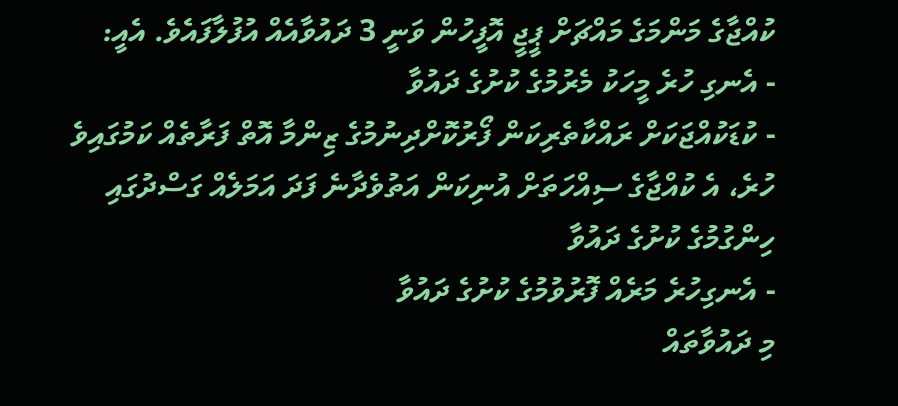ކުއްޖާގެ މަންމަގެ މައްޗަށް ޕީޖީ އޮފީހުން ވަނީ 3 ދައުވާއެއް އުފުލާފައެވެ. އެއީ:
- އެނގި ހުރެ މީހަކު މެރުމުގެ ކުށުގެ ދައުވާ
- ކުޑަކުއްޖަކަށް ރައްކާތެރިކަން ފޯރުކޮށްދިނުމުގެ ޒިންމާ އޮތް ފަރާތެއް ކަމުގައިވެ ހުރެ، އެ ކުއްޖާގެ ސިއްހަތަށް އުނިކަން އަތުވެދާނެ ފަދަ އަމަލެއް ގަސްދުގައި ހިންގުމުގެ ކުށުގެ ދައުވާ
- އެނގިހުރެ މަރެއް ފޮރުވުމުގެ ކުށުގެ ދައުވާ
މި ދައުވާތައް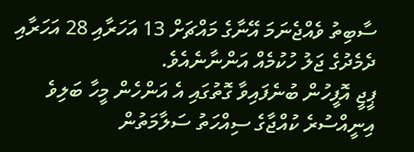ސާބިތު ވެއްޖެނަމަ އޭނާގެ މައްޗަށް 13 އަހަރާއި 28 އަހަރާއި ދެމެދުގެ ޖަލު ހުކުމެއް އަންނާނެއެވެ.
ޕީޖީ އޮފީހުން ބުނެފައިވާ ގޮތުގައި އެ އަންހެން މީހާ ބަލިވެ އިނީއްސުރެ ކުއްޖާގެ ސިއްހަތު ސަލާމަތުން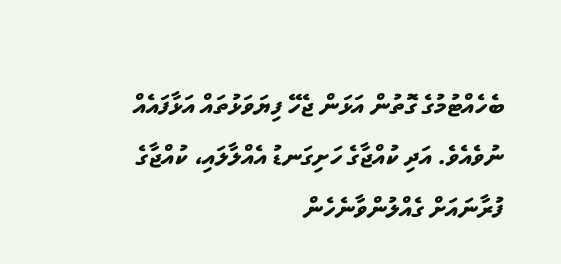ބެހެއްޓުމުގެ ގޮތުން އަޅަން ޖެހޭ ފިޔަވަޅުތައް އަޅާފައެއް ނުވެއެވެ. އަދި ކުއްޖާގެ ހަށިގަނޑު އެއްލާލައި، ކުއްޖާގެ ފުރާނައަށް ގެއްލުންވާނެހެން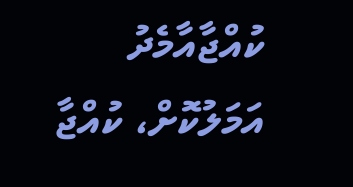ކުއްޖާއާމެދު އަމަލުކޮށް، ކުއްޖާ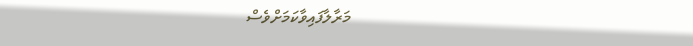މަރާލާފައިވާކަމަށްވެސް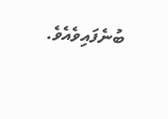ބުނެފައިވެއެވެ.